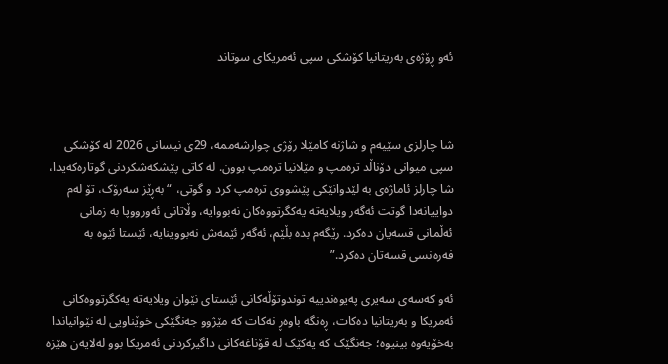ئەو ڕۆژەی بەریتانیا کۆشکی سپی ئەمریکای سوتاند



شا چارلزی سێیەم و شاژنە کامێلا رۆژی چوارشەممە، 29ی نیسانی 2026 لە کۆشکی سپی میوانی دۆناڵد ترەمپ و مێلانیا ترەمپ بوون. لە کاتی پێشکەشکردنی گوتارەکەیدا، شا چارلز ئاماژەی بە لێدوانێکی پێشووی ترەمپ کرد و گوتی، “بەڕێز سەرۆک، تۆ لەم دواییانەدا گوتت ئەگەر ویلایەتە یەکگرتووەکان نەبووایە، وڵاتانی ئەورووپا بە زمانی ئەڵمانی قسەیان دەکرد. رێگەم بدە بڵێم، ئەگەر ئێمەش نەبووینایە، ئێستا ئێوە بە فەرەنسی قسەتان دەکرد.”

ئەو کەسەی سەیری پەیوەندییە توندوتۆڵەکانی ئێستای نێوان ویلایەتە یەکگرتووەکانی ئەمریکا و بەریتانیا دەکات، ڕەنگە باوەڕ نەکات کە مێژوو جەنگێکی خوێناویی لە نێوانیاندا بەخۆیەوە بینیوە؛ جەنگێک کە یەکێک لە قۆناغەکانی داگیرکردنی ئەمریکا بوو لەلایەن هێزە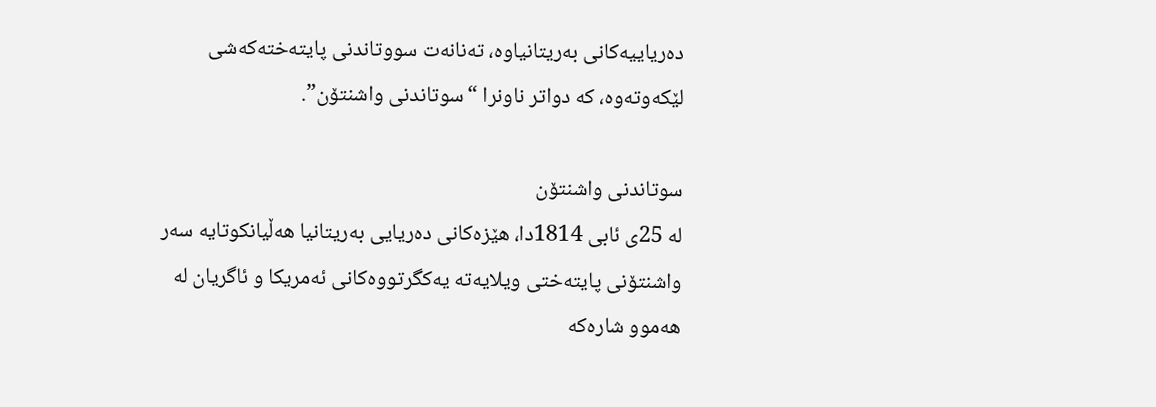دەریاییەکانی بەریتانیاوە، تەنانەت سووتاندنی پایتەختەکەشی لێکەوتەوە، کە دواتر ناونرا “سوتاندنی واشنتۆن”.

سوتاندنی واشنتۆن
لە 25ی ئابی 1814دا، هێزەکانی دەریایی بەریتانیا هەڵیانکوتایە سەر واشنتۆنی پایتەختی ویلایەتە یەکگرتووەکانی ئەمریکا و ئاگریان لە هەموو شارەکە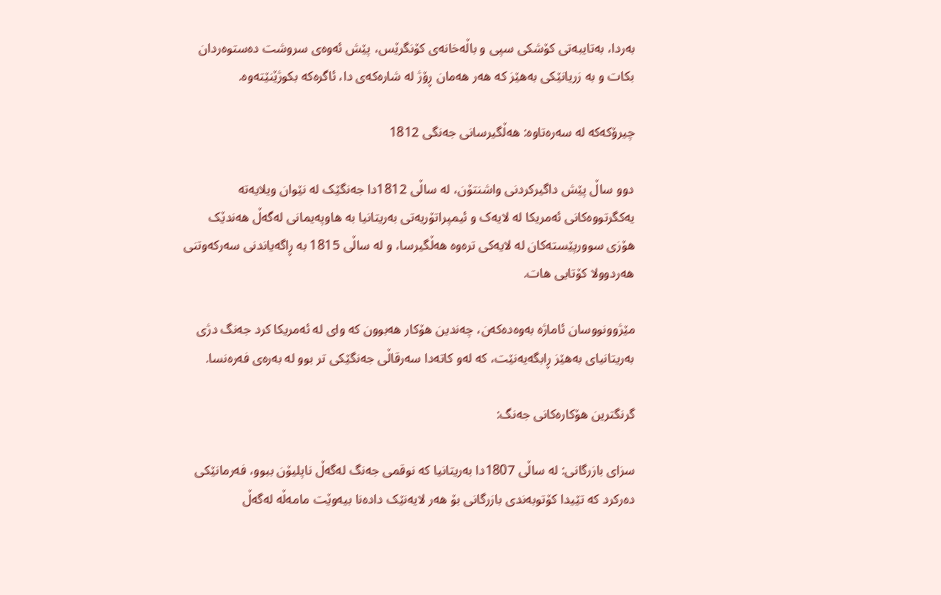بەردا، بەتایبەتی کۆشکی سپی و باڵەخانەی کۆنگرێس، پێش ئەوەی سروشت دەستوەردان بکات و بە زریانێکی بەهێز کە هەر هەمان ڕۆژ لە شارەکەی دا، ئاگرەکە بکوژێنێتەوە.

چیرۆکەکە لە سەرەتاوە: هەڵگیرسانی جەنگی 1812

دوو ساڵ پێش داگیرکردنی واشنتۆن، لە ساڵی 1812دا جەنگێک لە نێوان ویلایەتە یەکگرتووەکانی ئەمریکا لە لایەک و ئیمپراتۆریەتی بەریتانیا بە هاوپەیمانی لەگەڵ هەندێک هۆزی سوورپێستەکان لە لایەکی ترەوە هەڵگیرسا، و لە ساڵی 1815 بە ڕاگەیاندنی سەرکەوتنی هەردوولا کۆتایی هات.

مێژوونووسان ئاماژە بەوەدەکەن، چەندین هۆکار هەبوون کە وای لە ئەمریکا کرد جەنگ دژی بەریتانیای بەهێز ڕابگەیەنێت، کە لەو کاتەدا سەرقاڵی جەنگێکی تر بوو لە بەرەی فەرەنسا.

گرنگترین هۆکارەکانی جەنگ:

سزای بازرگانی: لە ساڵی 1807دا بەریتانیا کە نوقمی جەنگ لەگەڵ ناپلیۆن ببوو، فەرمانێکی دەرکرد کە تێیدا کۆتوبەندی بازرگانی بۆ هەر لایەنێک دادەنا بیەوێت مامەڵە لەگەڵ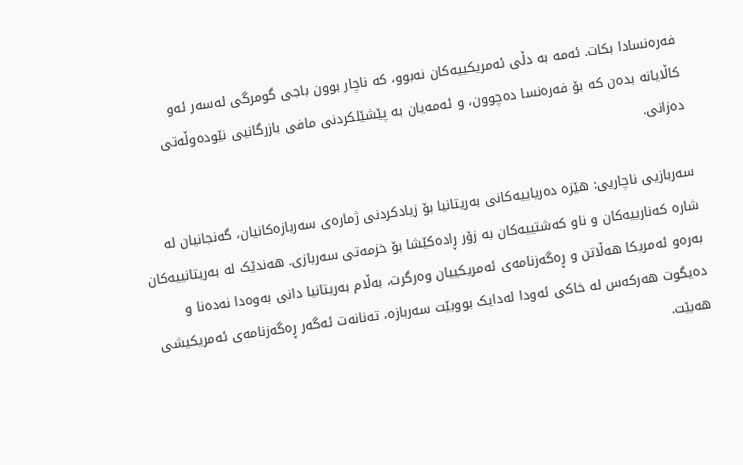فەرەنسادا بکات. ئەمە بە دڵی ئەمریکییەکان نەبوو، کە ناچار بوون باجی گومرگی لەسەر ئەو کاڵایانە بدەن کە بۆ فەرەنسا دەچوون، و ئەمەیان بە پێشێلکردنی مافی بازرگانیی نێودەوڵەتی دەزانی.

سەربازیی ناچاریی: هێزە دەریاییەکانی بەریتانیا بۆ زیادکردنی ژمارەی سەربازەکانیان، گەنجانیان لە شارە کەنارییەکان و ناو کەشتییەکان بە زۆر ڕادەکێشا بۆ خزمەتی سەربازی. هەندێک لە بەریتانییەکان بەرەو ئەمریکا هەڵاتن و ڕەگەزنامەی ئەمریکییان وەرگرت، بەڵام بەریتانیا دانی بەوەدا نەدەنا و دەیگوت هەرکەس لە خاکی ئەودا لەدایک بووبێت سەربازە، تەنانەت ئەگەر ڕەگەزنامەی ئەمریکیشی هەبێت.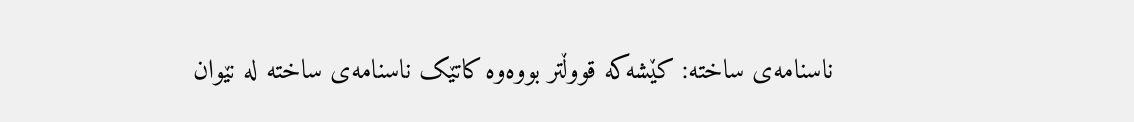ناسنامەی ساختە: کێشەکە قووڵتر بووەوە کاتێک ناسنامەی ساختە لە نێوان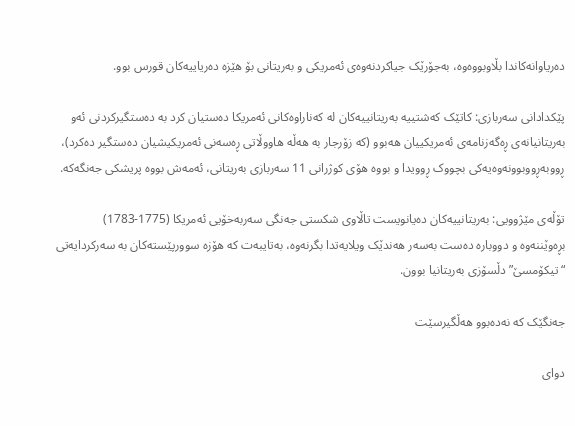دەریاوانەکاندا بڵاوبووەوە، بەجۆرێک جیاکردنەوەی ئەمریکی و بەریتانی بۆ هێزە دەریاییەکان قورس بوو.

پێکدادانی سەربازی: کاتێک کەشتییە بەریتانییەکان لە کەناراوەکانی ئەمریکا دەستیان کرد بە دەستگیرکردنی ئەو بەریتانیانەی ڕەگەزنامەی ئەمریکییان هەبوو (کە زۆرجار بە هەڵە هاووڵاتی ڕەسەنی ئەمریکیشیان دەستگیر دەکرد)، ڕووبەڕووبوونەوەیەکی بچووک ڕوویدا و بووە هۆی کوژرانی 11 سەربازی بەریتانی، ئەمەش بووە پریشکی جەنگەکە.

تۆڵەی مێژوویی: بەریتانییەکان دەیانویست تاڵاوی شکستی جەنگی سەربەخۆیی ئەمریکا (1775-1783) بڕەوێننەوە و دووبارە دەست بەسەر هەندێک ویلایەتدا بگرنەوە، بەتایبەت کە هۆزە سوورپێستەکان بە سەرکردایەتی “تیکۆمسێ” دڵسۆزی بەریتانیا بوون.

جەنگێک کە نەدەبوو هەڵگیرسێت

دوای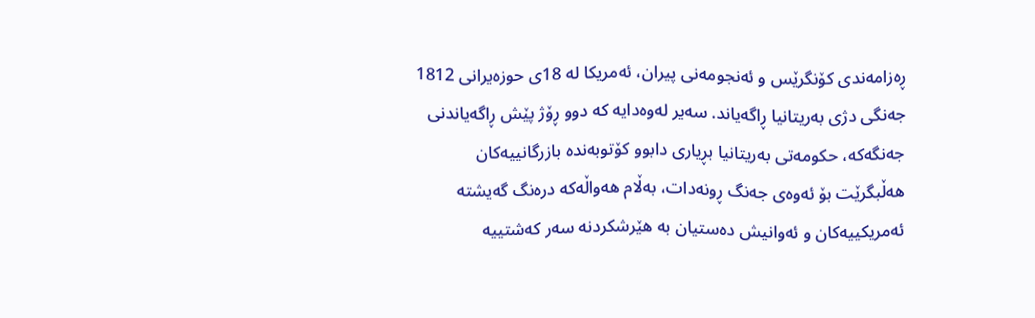ڕەزامەندی کۆنگرێس و ئەنجومەنی پیران، ئەمریکا لە 18ی حوزەیرانی 1812 جەنگی دژی بەریتانیا ڕاگەیاند. سەیر لەوەدایە کە دوو ڕۆژ پێش ڕاگەیاندنی جەنگەکە، حکومەتی بەریتانیا بڕیاری دابوو کۆتوبەندە بازرگانییەکان هەڵبگرێت بۆ ئەوەی جەنگ ڕونەدات، بەڵام هەواڵەکە درەنگ گەیشتە ئەمریکییەکان و ئەوانیش دەستیان بە هێرشکردنە سەر کەشتییە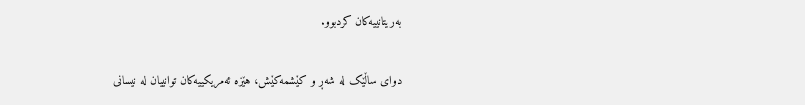بەریتانییەکان کردبوو.

دوای ساڵێک لە شەڕ و کێشمەکێش، هێزە ئەمریکییەکان توانییان لە نیسانی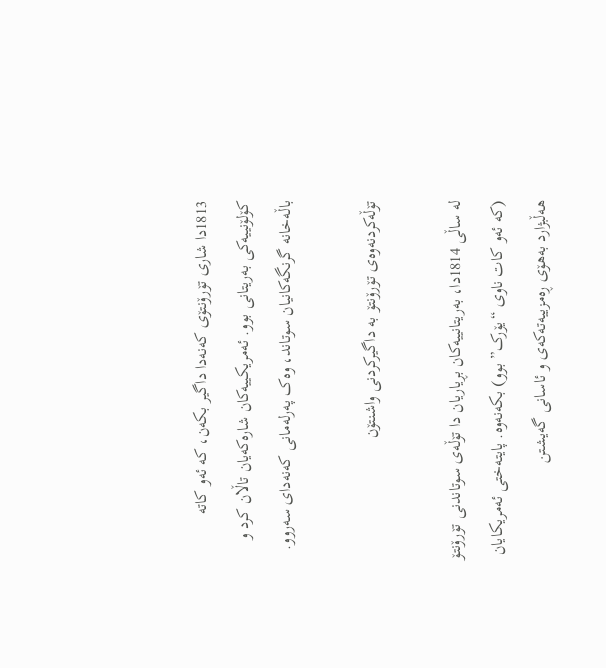1813دا شاری تۆرۆنتۆی کەنەدا داگیر بکەن، کە ئەو کاتە کۆلۆنییەکی بەریتانی بوو. ئەمریکییەکان شارەکەیان تاڵان کرد و باڵەخانە گرنگەکانیان سوتاند، وەک پەرلەمانی کەنەدای سەروو.

تۆڵەکردنەوەی تۆرۆنتۆ بە داگیرکردنی واشنتۆن

لە ساڵی 1814دا، بەریتانییەکان بڕیاریان دا تۆڵەی سوتاندنی تۆرۆنتۆ (کە ئەو کات ناوی “یۆرک” بوو) بکەنەوە. پایتەختی ئەمریکایان هەڵبژارد بەهۆی ڕەمزییەتەکەی و ئاسانی گەیشتن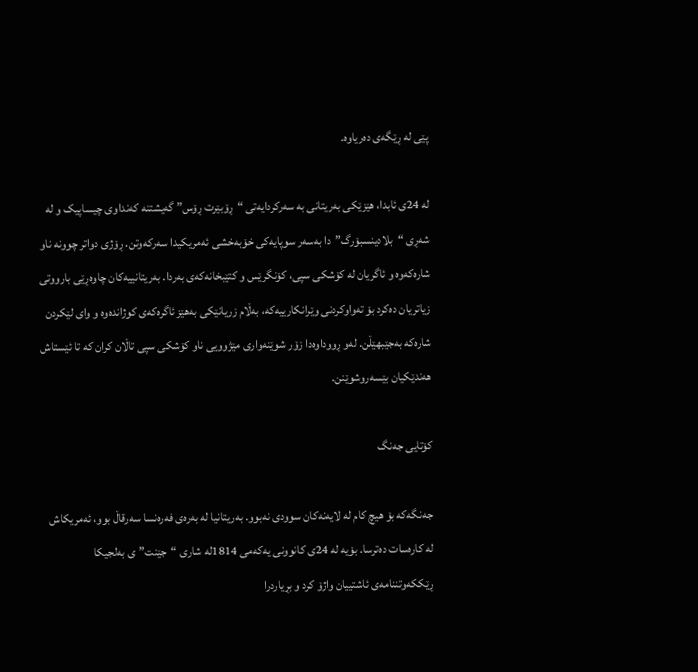پێی لە ڕێگەی دەریاوە.

لە 24ی ئابدا، هێزێکی بەریتانی بە سەرکردایەتی “ڕۆبێرت ڕۆس” گەیشتنە کەنداوی چیساپیک و لە شەڕی “بلادینسبۆرگ”دا بەسەر سوپایەکی خۆبەخشی ئەمریکیدا سەرکەوتن. ڕۆژی دواتر چوونە ناو شارەکەوە و ئاگریان لە کۆشکی سپی، کۆنگرێس و کتێبخانەکەی بەردا. بەریتانییەکان چاوەڕێی بارووتی زیاتریان دەکرد بۆ تەواوکردنی وێرانکارییەکە، بەڵام زریانێکی بەهێز ئاگرەکەی کوژاندەوە و وای لێکردن شارەکە بەجێبهێڵن. لەو ڕووداوەدا زۆر شوێنەواری مێژوویی ناو کۆشکی سپی تاڵان کران کە تا ئێستاش هەندێکیان بێسەروشوێنن.

کۆتایی جەنگ

جەنگەکە بۆ هیچ کام لە لایەنەکان سوودی نەبوو. بەریتانیا لە بەرەی فەرەنسا سەرقاڵ بوو، ئەمریکاش لە کارەسات دەترسا. بۆیە لە 24ی کانوونی یەکەمی 1814لە شاری “جێنت”ی بەلجیکا ڕێککەوتننامەی ئاشتییان واژۆ کرد و بڕیاردرا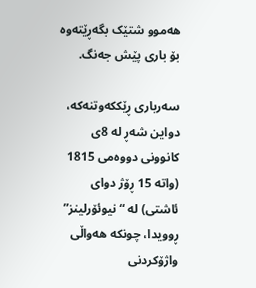هەموو شتێک بگەڕێتەوە بۆ باری پێش جەنگ.

سەرباری ڕێککەوتنەکە، دواین شەڕ لە 8ی کانوونی دووەمی 1815 (واتە 15 ڕۆژ دوای ئاشتی) لە “نیوئۆرلینز” ڕوویدا، چونکە هەواڵی واژۆکردنی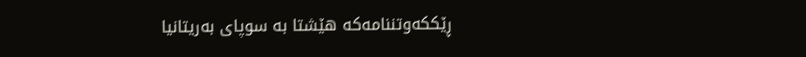ڕێککەوتننامەکە هێشتا بە سوپای بەریتانیا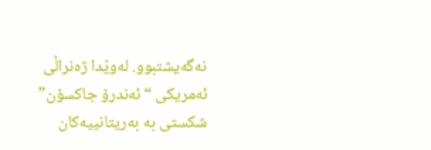نەگەیشتبوو. لەوێدا ژەنراڵی ئەمریکی “ئەندرۆ جاکسۆن” شکستی بە بەریتانییەکان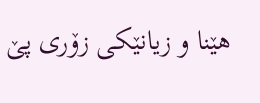هێنا و زیانێکی زۆری پێ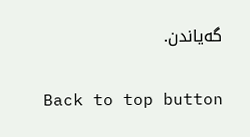گەیاندن.

Back to top button